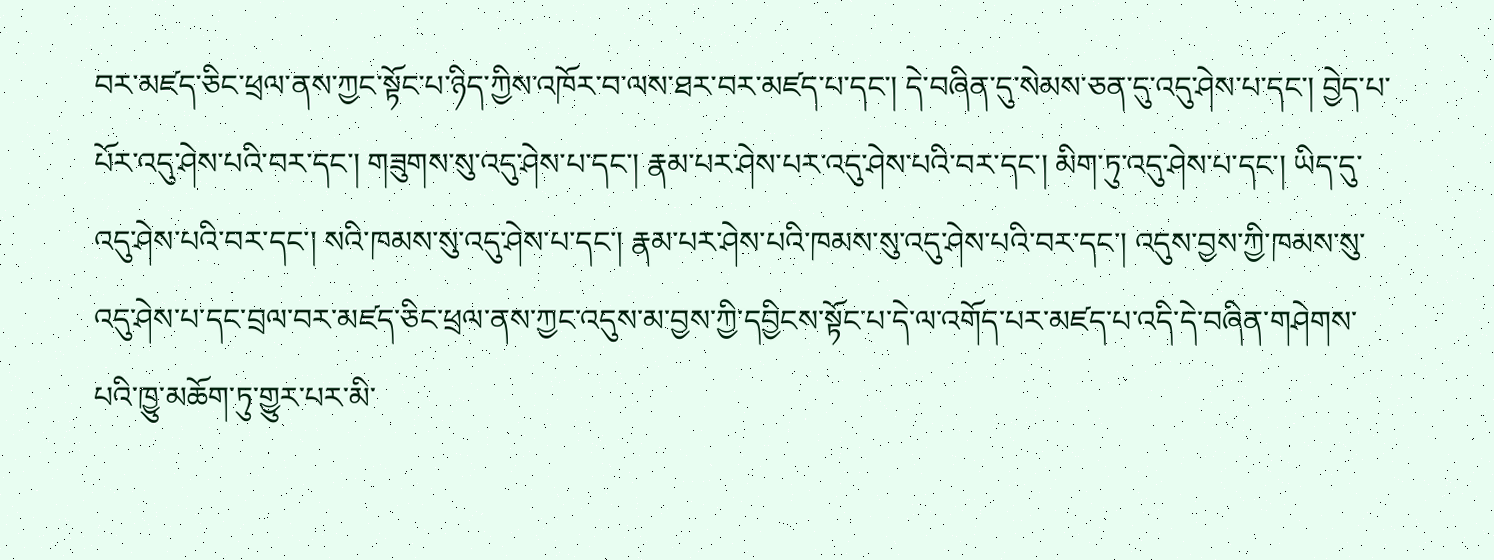བར་མཛད་ཅིང་ཕྲལ་ནས་ཀྱང་སྟོང་པ་ཉིད་ཀྱིས་འཁོར་བ་ལས་ཐར་བར་མཛད་པ་དང་། དེ་བཞིན་དུ་སེམས་ཅན་དུ་འདུ་ཤེས་པ་དང་། བྱེད་པ་པོར་འདུ་ཤེས་པའི་བར་དང་། གཟུགས་སུ་འདུ་ཤེས་པ་དང་། རྣམ་པར་ཤེས་པར་འདུ་ཤེས་པའི་བར་དང་། མིག་ཏུ་འདུ་ཤེས་པ་དང་། ཡིད་དུ་འདུ་ཤེས་པའི་བར་དང་། སའི་ཁམས་སུ་འདུ་ཤེས་པ་དང་། རྣམ་པར་ཤེས་པའི་ཁམས་སུ་འདུ་ཤེས་པའི་བར་དང་། འདུས་བྱས་ཀྱི་ཁམས་སུ་འདུ་ཤེས་པ་དང་བྲལ་བར་མཛད་ཅིང་ཕྲལ་ནས་ཀྱང་འདུས་མ་བྱས་ཀྱི་དབྱིངས་སྟོང་པ་དེ་ལ་འགོད་པར་མཛད་པ་འདི་དེ་བཞིན་གཤེགས་པའི་ཁྱུ་མཆོག་ཏུ་གྱུར་པར་མི་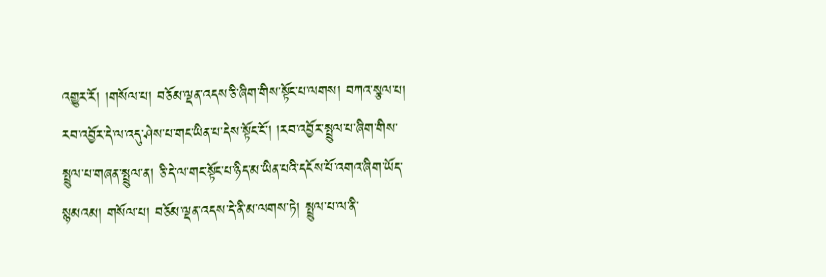འགྱུར་རོ། །གསོལ་པ། བཅོམ་ལྡན་འདས་ཅི་ཞིག་གིས་སྟོང་པ་ལགས། བཀའ་སྩལ་པ། རབ་འབྱོར་དེ་ལ་འདུ་ཤེས་པ་གང་ཡིན་པ་དེས་སྟོང་ངོ་། །རབ་འབྱོར་སྤྲུལ་པ་ཞིག་གིས་སྤྲུལ་པ་གཞན་སྤྲུལ་ན། ཅི་དེ་ལ་གང་སྟོང་པ་ཉིད་མ་ཡིན་པའི་དངོས་པོ་འགའ་ཞིག་ཡོད་སྙམའམ། གསོལ་པ། བཅོམ་ལྡན་འདས་དེ་ནི་མ་ལགས་ཏེ། སྤྲུལ་པ་ལ་ནི་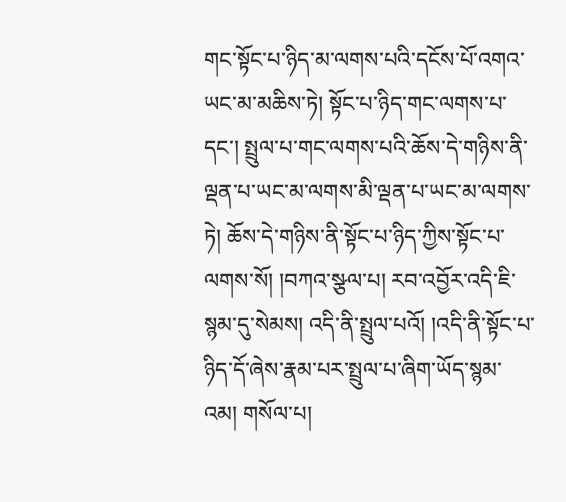གང་སྟོང་པ་ཉིད་མ་ལགས་པའི་དངོས་པོ་འགའ་ཡང་མ་མཆིས་ཏེ། སྟོང་པ་ཉིད་གང་ལགས་པ་དང་། སྤྲུལ་པ་གང་ལགས་པའི་ཆོས་དེ་གཉིས་ནི་ལྡན་པ་ཡང་མ་ལགས་མི་ལྡན་པ་ཡང་མ་ལགས་ཏེ། ཆོས་དེ་གཉིས་ནི་སྟོང་པ་ཉིད་ཀྱིས་སྟོང་པ་ལགས་སོ། །བཀའ་སྩལ་པ། རབ་འབྱོར་འདི་ཇི་སྙམ་དུ་སེམས། འདི་ནི་སྤྲུལ་པའོ། །འདི་ནི་སྟོང་པ་ཉིད་དོ་ཞེས་རྣམ་པར་སྤྲུལ་པ་ཞིག་ཡོད་སྙམ་འམ། གསོལ་པ།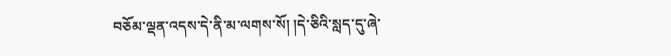བཅོམ་ལྡན་འདས་དེ་ནི་མ་ལགས་སོ། །དེ་ཅིའི་སླད་དུ་ཞེ་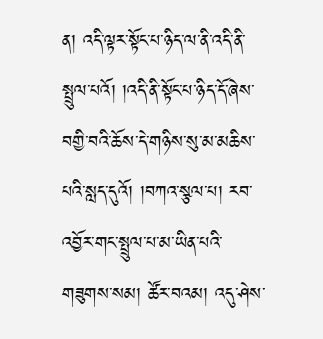ན། འདི་ལྟར་སྟོང་པ་ཉིད་ལ་ནི་འདི་ནི་སྤྲུལ་པའོ། །འདི་ནི་སྟོང་པ་ཉིད་དོ་ཞེས་བགྱི་བའི་ཆོས་དེ་གཉིས་སུ་མ་མཆིས་པའི་སླད་དུའོ། །བཀའ་སྩལ་པ། རབ་འབྱོར་གང་སྤྲུལ་པ་མ་ཡིན་པའི་གཟུགས་སམ། ཚོར་བའམ། འདུ་ཤེས་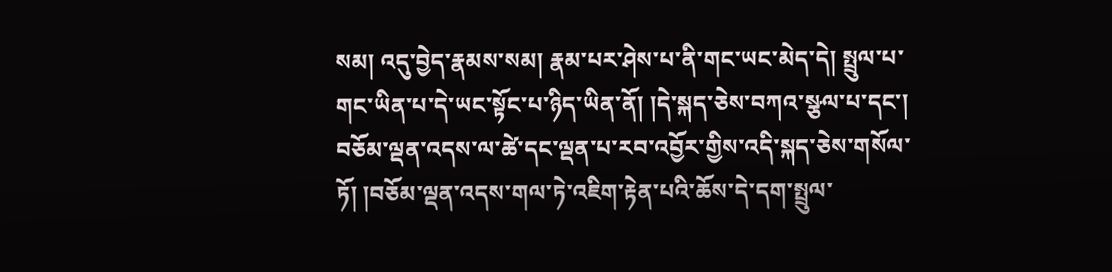སམ། འདུ་བྱེད་རྣམས་སམ། རྣམ་པར་ཤེས་པ་ནི་གང་ཡང་མེད་དེ། སྤྲུལ་པ་གང་ཡིན་པ་དེ་ཡང་སྟོང་པ་ཉིད་ཡིན་ནོ། །དེ་སྐད་ཅེས་བཀའ་སྩལ་པ་དང་། བཅོམ་ལྡན་འདས་ལ་ཚེ་དང་ལྡན་པ་རབ་འབྱོར་གྱིས་འདི་སྐད་ཅེས་གསོལ་ཏོ། །བཅོམ་ལྡན་འདས་གལ་ཏེ་འཇིག་རྟེན་པའི་ཆོས་དེ་དག་སྤྲུལ་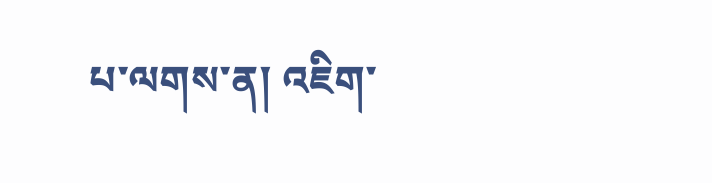པ་ལགས་ན། འཇིག་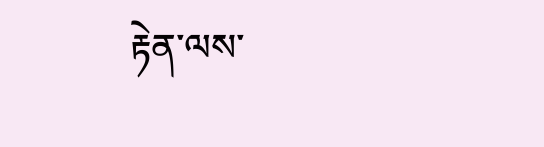རྟེན་ལས་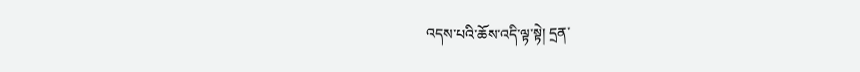འདས་པའི་ཆོས་འདི་ལྟ་སྟེ། དྲན་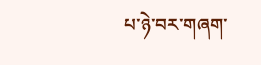པ་ཉེ་བར་གཞག་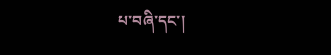པ་བཞི་དང་།